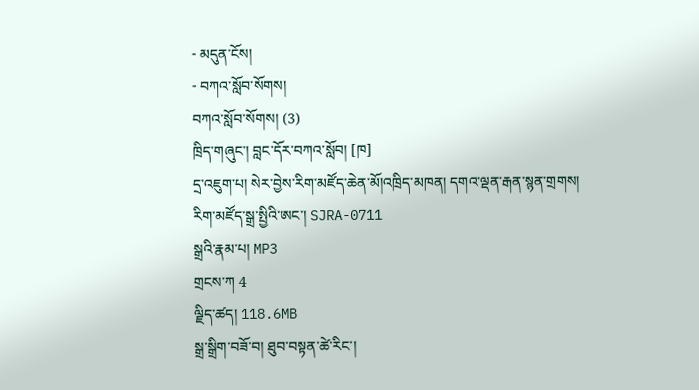- མདུན་ངོས།
- བཀའ་སློབ་སོགས།
བཀའ་སློབ་སོགས། (3)
ཁྲིད་གཞུང་། བླང་དོར་བཀའ་སློབ། [ཁ]
དྲ་འཇུག་པ། སེར་བྱེས་རིག་མཛོད་ཆེན་མོ།འཁྲིད་མཁན། དགའ་ལྡན་རྒན་སྙན་གྲགས།
རིག་མཛོད་སྒྲ་སྤྱིའི་ཨང་། SJRA-0711
སྒྲའི་རྣམ་པ། MP3
གྲངས་ཀ 4
ལྗིད་ཚད། 118.6MB
སྒྲ་སྒྲིག་བཟོ་བ། ཐུབ་བསྟན་ཚེ་རིང་།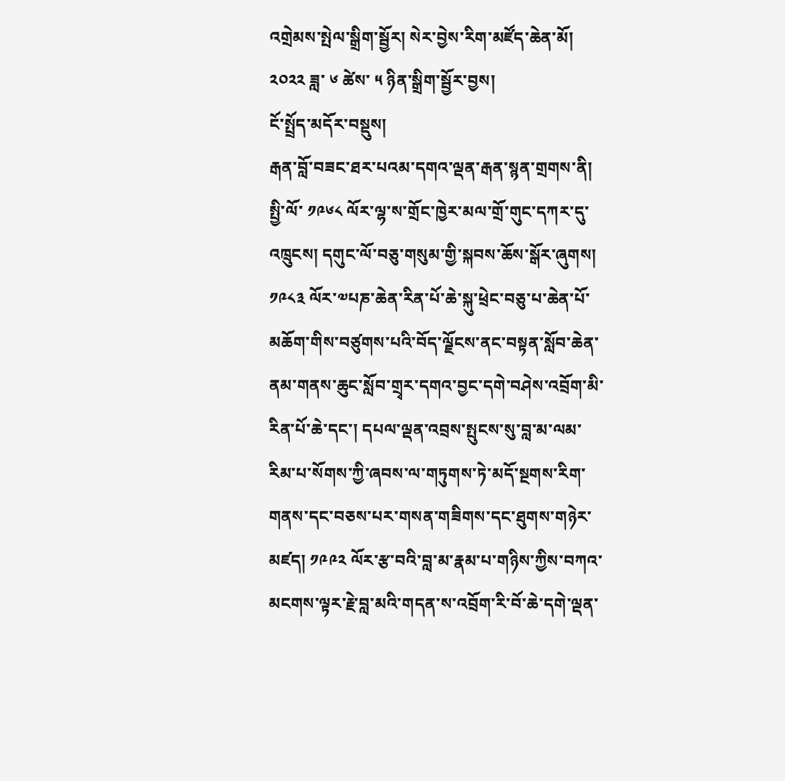འགྲེམས་སྤེལ་སྒྲིག་སྦྱོར། སེར་བྱེས་རིག་མཛོད་ཆེན་མོ།
༢༠༢༢ ཟླ་ ༦ ཚེས་ ༥ ཉིན་སྒྲིག་སྦྱོར་བྱས།
ངོ་སྤྲོད་མདོར་བསྡུས།
རྒན་བློ་བཟང་ཐར་པའམ་དགའ་ལྡན་རྒན་སྙན་གྲགས་ནི། སྤྱི་ལོ་ ༡༩༦༨ ལོར་ལྷ་ས་གྲོང་ཁྱེར་མལ་གྲོ་གུང་དཀར་དུ་འཁྲུངས། དགུང་ལོ་བཅུ་གསུམ་གྱི་སྐབས་ཆོས་སྒོར་ཞུགས། ༡༩༨༣ ལོར་༧པཎ་ཆེན་རིན་པོ་ཆེ་སྐུ་ཕྲེང་བཅུ་པ་ཆེན་པོ་མཆོག་གིས་བཙུགས་པའི་བོད་ལྗོངས་ནང་བསྟན་སློབ་ཆེན་ནམ་གནས་ཆུང་སློབ་གྲྭར་དགའ་བྱང་དགེ་བཤེས་འབྲོག་མི་རིན་པོ་ཆེ་དང་། དཔལ་ལྡན་འབྲས་སྤུངས་སུ་བླ་མ་ལམ་རིམ་པ་སོགས་ཀྱི་ཞབས་ལ་གཏུགས་ཏེ་མདོ་སྔགས་རིག་གནས་དང་བཅས་པར་གསན་གཟིགས་དང་ཐུགས་གཉེར་མཛད། ༡༩༩༢ ལོར་རྩ་བའི་བླ་མ་རྣམ་པ་གཉིས་ཀྱིས་བཀའ་མངགས་ལྟར་རྗེ་བླ་མའི་གདན་ས་འབྲོག་རི་བོ་ཆེ་དགེ་ལྡན་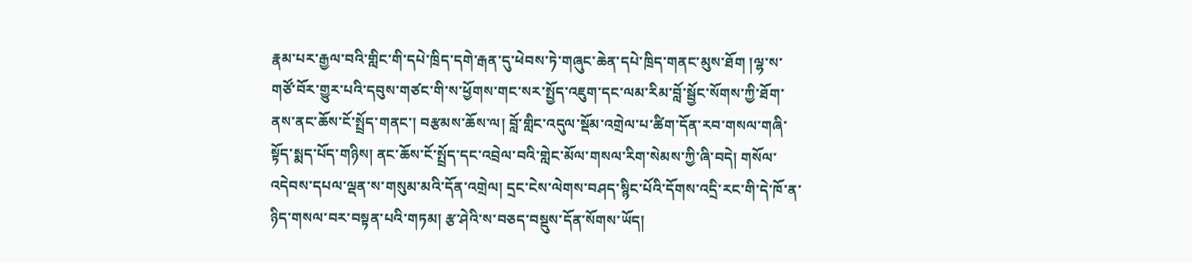རྣམ་པར་རྒྱལ་བའི་གླིང་གི་དཔེ་ཁྲིད་དགེ་རྒན་དུ་ཕེབས་ཏེ་གཞུང་ཆེན་དཔེ་ཁྲིད་གནང་མུས་ཐོག །ལྷ་ས་གཙོ་བོར་གྱུར་པའི་དབུས་གཙང་གི་ས་ཕྱོགས་གང་སར་སྤྱོད་འཇུག་དང་ལམ་རིམ་བློ་སྦྱོང་སོགས་ཀྱི་ཐོག་ནས་ནང་ཆོས་ངོ་སྤྲོད་གནང་། བརྩམས་ཆོས་ལ། བློ་གླིང་འདུལ་སྡོམ་འགྲེལ་པ་ཚིག་དོན་རབ་གསལ་གཞི་སྟོད་སྨད་པོད་གཉིས། ནང་ཆོས་ངོ་སྤྲོད་དང་འབྲེལ་བའི་གླེང་མོལ་གསལ་རིག་སེམས་ཀྱི་ཞི་བདེ། གསོལ་འདེབས་དཔལ་ལྡན་ས་གསུམ་མའི་དོན་འགྲེལ། དྲང་ངེས་ལེགས་བཤད་སྙིང་པོའི་དོགས་འདྲི་རང་གི་དེ་ཁོ་ན་ཉིད་གསལ་བར་བསྟན་པའི་གཏམ། རྩ་ཤེའི་ས་བཅད་བསྡུས་དོན་སོགས་ཡོད།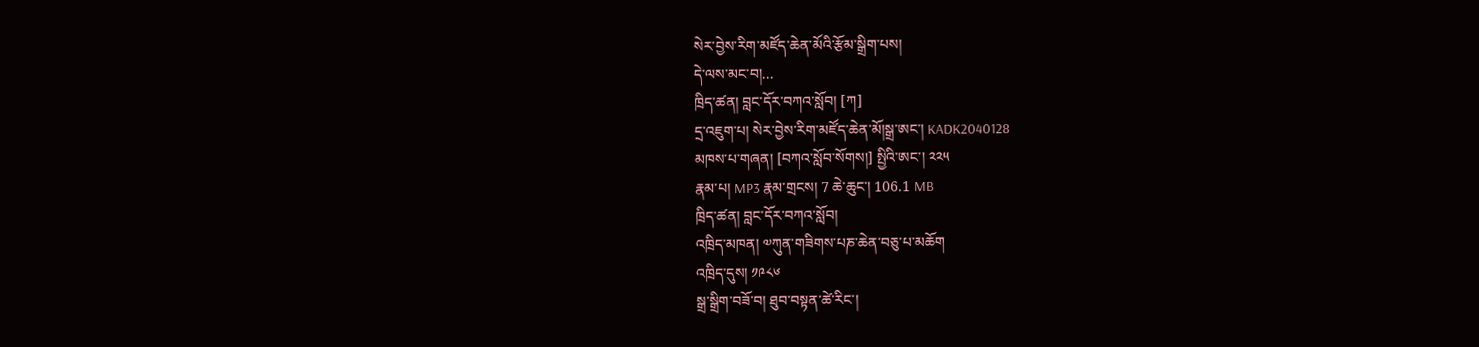སེར་བྱེས་རིག་མཛོད་ཆེན་མོའི་རྩོམ་སྒྲིག་པས།
དེ་ལས་མང་བ།...
ཁྲིད་ཚན། བླང་དོར་བཀའ་སློབ། [ཀ]
དྲ་འཇུག་པ། སེར་བྱེས་རིག་མཛོད་ཆེན་མོ།སྒྲ་ཨང་། KADK2040128
མཁས་པ་གཞན། [བཀའ་སློབ་སོགས།] སྤྱིའི་ཨང་། ༢༢༥
རྣམ་པ། MP3 རྣམ་གྲངས། 7 ཆེ་ཆུང་། 106.1 MB
ཁྲིད་ཚན། བླང་དོར་བཀའ་སློབ།
འཁྲིད་མཁན། ༧ཀུན་གཟིགས་པཎ་ཆེན་བཅུ་པ་མཆོག
འཁྲིད་དུས། ༡༩༨༦
སྒྲ་སྒྲིག་བཟོ་བ། ཐུབ་བསྟན་ཚེ་རིང་།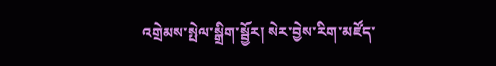འགྲེམས་སྤེལ་སྒྲིག་སྦྱོར། སེར་བྱེས་རིག་མཛོད་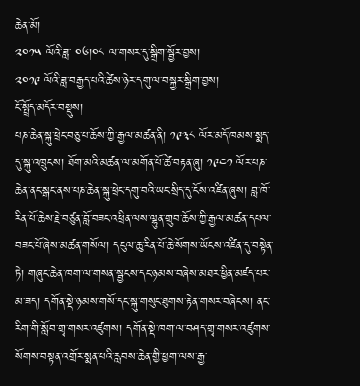ཆེན་མོ།
༢༠༡༥ ལོའི་ཟླ་ ༠༦།༠༨ ལ་གསར་དུ་སྒྲིག་སྦྱོར་བྱས།
༢༠༡༩ ལོའི་ཟླ་བརྒྱད་པའི་ཚེས་ཉེར་དགུ་ལ་བསྐྱར་སྒྲིག་བྱས།
ངོ་སྤྲོད་མདོར་བསྡུས།
པཎ་ཆེན་སྐུ་ཕྲེང་བཅུ་པ་ཆོས་ཀྱི་རྒྱལ་མཚན་ནི། ༡༩༣༨ ལོར་མདོ་ཁམས་སྨད་དུ་སྐུ་འཁྲུངས། ཐོག་མའི་མཚན་ལ་མགོན་པོ་ཚེ་བརྟན་ཞུ། ༡༩༤༡ ལོར་པཎ་ཆེན་ནང་སྒང་ནས་པཎ་ཆེན་སྐུ་ཕྲེང་དགུ་བའི་ཡང་སྲིད་དུ་ངོས་འཛིན་ཞུས། བླ་ཁོ་རིན་པོ་ཆེས་རྗེ་བཙུན་བློ་བཟང་འཕྲིན་ལས་ལྷུན་གྲུབ་ཆོས་ཀྱི་རྒྱལ་མཚན་དཔལ་བཟང་པོ་ཞེས་མཚན་གསོལ། དངུལ་ཆུ་རིན་པོ་ཆེ་སོགས་ཡོངས་འཛིན་དུ་བསྟེན་ཏེ། གཞུང་ཆེན་ཁག་ལ་གསན་སྦྱངས་དང་ཉམས་བཞེས་མཐར་ཕྱིན་མཛད་པར་མ་ཟད། དགོན་སྡེ་ཉམས་གསོ་དང་སྐུ་གསུང་ཐུགས་རྟེན་གསར་བཞེངས། ནང་རིག་གི་སློབ་གྲྭ་གསར་འཛུགས། དགོན་སྡེ་ཁག་ལ་བཤད་གྲྭ་གསར་འཛུགས་སོགས་བསྟན་འགྲོར་སྨན་པའི་རླབས་ཆེན་གྱི་ཕྱག་ལས་རྒྱ་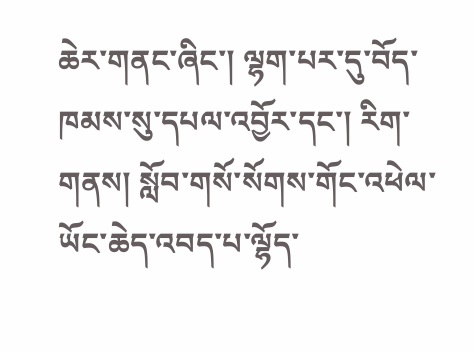ཆེར་གནང་ཞིང་། ལྷག་པར་དུ་བོད་ཁམས་སུ་དཔལ་འབྱོར་དང་། རིག་གནས། སློབ་གསོ་སོགས་གོང་འཕེལ་ཡོང་ཆེད་འབད་པ་ལྷོད་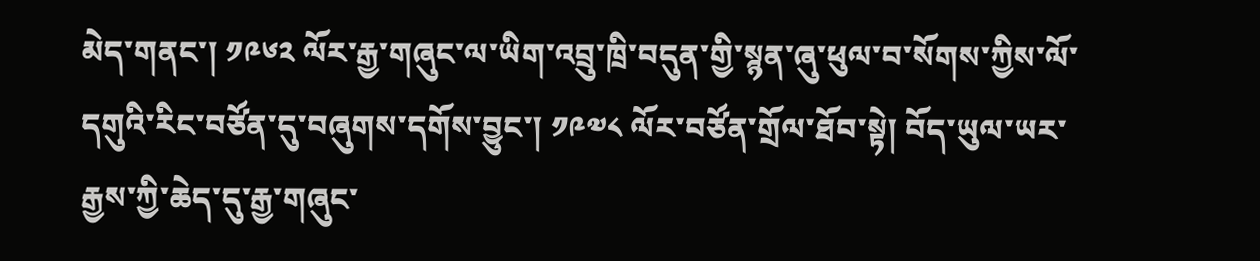མེད་གནང་། ༡༩༦༢ ལོར་རྒྱ་གཞུང་ལ་ཡིག་འབྲུ་ཁྲི་བདུན་གྱི་སྙན་ཞུ་ཕུལ་བ་སོགས་ཀྱིས་ལོ་དགུའི་རིང་བཙོན་དུ་བཞུགས་དགོས་བྱུང་། ༡༩༧༨ ལོར་བཙོན་གྲོལ་ཐོབ་སྟེ། བོད་ཡུལ་ཡར་རྒྱས་ཀྱི་ཆེད་དུ་རྒྱ་གཞུང་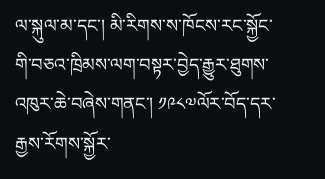ལ་སྐུལ་མ་དང་། མི་རིགས་ས་ཁོངས་རང་སྐྱོང་གི་བཅའ་ཁྲིམས་ལག་བསྟར་བྱེད་རྒྱུར་ཐུགས་འཁུར་ཆེ་བཞེས་གནང་། ༡༩༨༧ལོར་བོད་དར་རྒྱས་རོགས་སྐྱོར་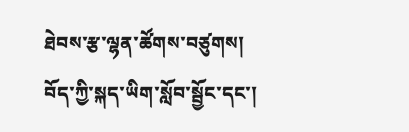ཐེབས་རྩ་ལྷན་ཚོགས་བཙུགས། བོད་ཀྱི་སྐད་ཡིག་སློབ་སྦྱོང་དང་།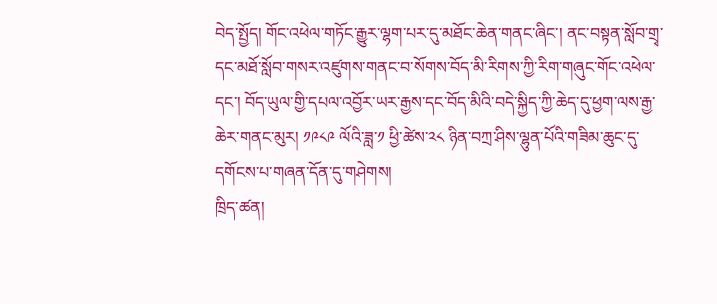བེད་སྤྱོད། གོང་འཕེལ་གཏོང་རྒྱུར་ལྷག་པར་དུ་མཐོང་ཆེན་གནང་ཞིང་། ནང་བསྟན་སློབ་གྲྭ་དང་མཐོ་སློབ་གསར་འཛུགས་གནང་བ་སོགས་བོད་མི་རིགས་ཀྱི་རིག་གཞུང་གོང་འཕེལ་དང་། བོད་ཡུལ་གྱི་དཔལ་འབྱོར་ཡར་རྒྱས་དང་བོད་མིའི་བདེ་སྐྱིད་ཀྱི་ཆེད་དུ་ཕྱག་ལས་རྒྱ་ཆེར་གནང་མུར། ༡༩༨༩ ལོའི་ཟླ་༡ ཕྱི་ཚེས་༢༨ ཉིན་བཀྲ་ཤིས་ལྷུན་པོའི་གཟིམ་ཆུང་དུ་དགོངས་པ་གཞན་དོན་དུ་གཤེགས།
ཁྲིད་ཚན།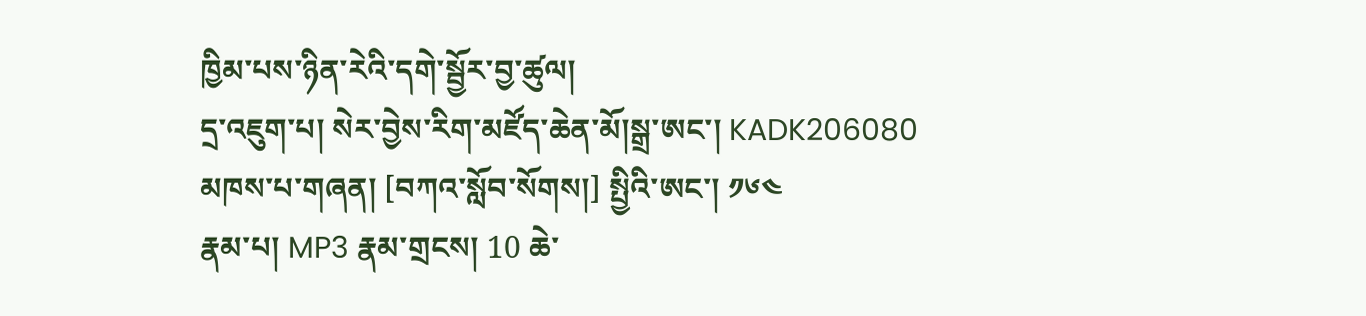ཁྱིམ་པས་ཉིན་རེའི་དགེ་སྦྱོར་བྱ་ཚུལ།
དྲ་འཇུག་པ། སེར་བྱེས་རིག་མཛོད་ཆེན་མོ།སྒྲ་ཨང་། KADK206080
མཁས་པ་གཞན། [བཀའ་སློབ་སོགས།] སྤྱིའི་ཨང་། ༡༦༤
རྣམ་པ། MP3 རྣམ་གྲངས། 10 ཆེ་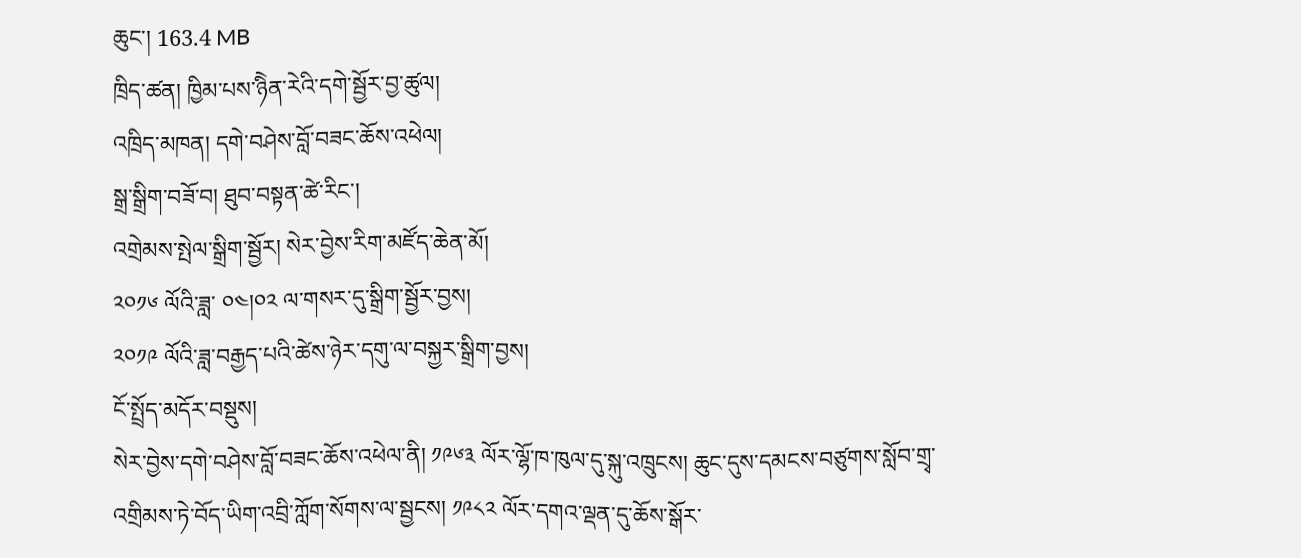ཆུང་། 163.4 MB
ཁྲིད་ཚན། ཁྱིམ་པས་ཉིེན་རེའི་དགེ་སྦྱོར་བྱ་ཚུལ།
འཁྲིད་མཁན། དགེ་བཤེས་བློ་བཟང་ཆོས་འཕེལ།
སྒྲ་སྒྲིག་བཟོ་བ། ཐུབ་བསྟན་ཚེ་རིང་།
འགྲེམས་སྤེལ་སྒྲིག་སྦྱོར། སེར་བྱེས་རིག་མཛོད་ཆེན་མོ།
༢༠༡༦ ལོའི་ཟླ་ ༠༤།༠༢ ལ་གསར་དུ་སྒྲིག་སྦྱོར་བྱས།
༢༠༡༩ ལོའི་ཟླ་བརྒྱད་པའི་ཚེས་ཉེར་དགུ་ལ་བསྐྱར་སྒྲིག་བྱས།
ངོ་སྤྲོད་མདོར་བསྡུས།
སེར་བྱེས་དགེ་བཤེས་བློ་བཟང་ཆོས་འཕེལ་ནི། ༡༩༦༣ ལོར་ལྷོ་ཁ་ཁུལ་དུ་སྐུ་འཁྲུངས། ཆུང་དུས་དམངས་བཙུགས་སློབ་གྲྭ་འགྲིམས་ཏེ་བོད་ཡིག་འབྲི་ཀློག་སོགས་ལ་སྦྱངས། ༡༩༨༢ ལོར་དགའ་ལྡན་དུ་ཆོས་སྒོར་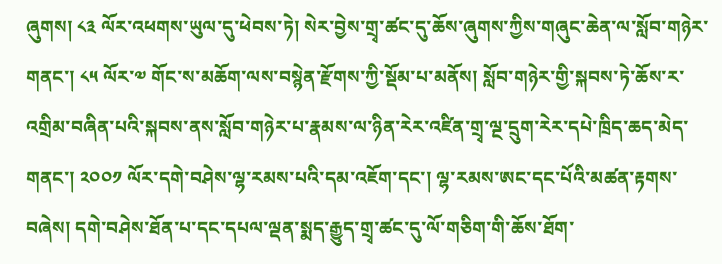ཞུགས། ༨༣ ལོར་འཕགས་ཡུལ་དུ་ཕེབས་ཏེ། སེར་བྱེས་གྲྭ་ཚང་དུ་ཆོས་ཞུགས་ཀྱིས་གཞུང་ཆེན་ལ་སློབ་གཉེར་གནང་། ༨༥ ལོར་༧ གོང་ས་མཆོག་ལས་བསྙེན་རྫོགས་ཀྱི་སྡོམ་པ་མནོས། སློབ་གཉེར་གྱི་སྐབས་ཏེ་ཆོས་ར་འགྲིམ་བཞིན་པའི་སྐབས་ནས་སློབ་གཉེར་པ་རྣམས་ལ་ཉིན་རེར་འཛིན་གྲྭ་ལྔ་དྲུག་རེར་དཔེ་ཁྲིད་ཆད་མེད་གནང་། ༢༠༠༡ ལོར་དགེ་བཤེས་ལྷ་རམས་པའི་དམ་འཇོག་དང་། ལྷ་རམས་ཨང་དང་པོའི་མཚན་རྟགས་བཞེས། དགེ་བཤེས་ཐོན་པ་དང་དཔལ་ལྡན་སྨད་རྒྱུད་གྲྭ་ཚང་དུ་ལོ་གཅིག་གི་ཆོས་ཐོག་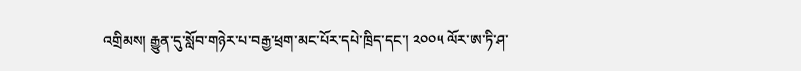འགྲིམས། རྒྱུན་དུ་སློབ་གཉེར་པ་བརྒྱ་ཕྲག་མང་པོར་དཔེ་ཁྲིད་དང་། ༢༠༠༥ ལོར་ཨ་ཏི་ཤ་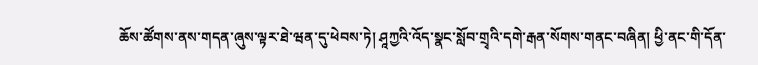ཆོས་ཚོགས་ནས་གདན་ཞུས་ལྟར་ཐེ་ཝན་དུ་ཕེབས་ཏེ། ཤཱཀྱའི་འོད་སྣང་སློབ་གྲྭའི་དགེ་རྒན་སོགས་གནང་བཞིན། ཕྱི་ནང་གི་དོན་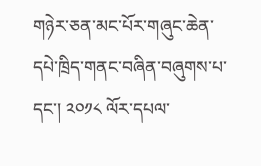གཉེར་ཅན་མང་པོར་གཞུང་ཆེན་དཔེ་ཁྲིད་གནང་བཞིན་བཞུགས་པ་དང་། ༢༠༡༨ ལོར་དཔལ་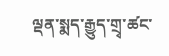ལྡན་སྨད་རྒྱུད་གྲྭ་ཚང་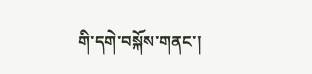གི་དགེ་བསྐོས་གནང་།